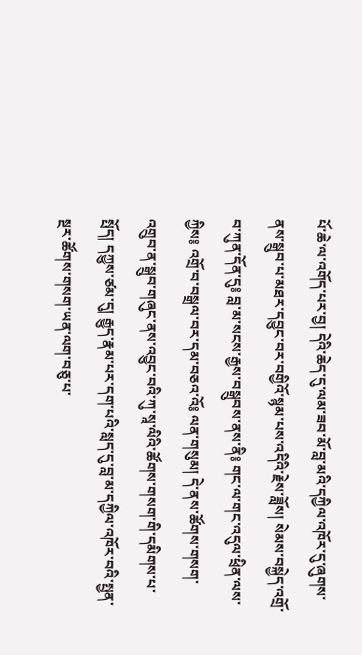པོ་ཆེ་ལ་འགོད་པར་བྱ། དེའི་ཆེད་དུ་ལམ་ཟབ་མོ་བླ་མའི་དཀྱིལ་འཁོར་དུ་ཞུགས་ནས་སྒྲུབ་པ་མཐར་དབྱུང་བར་བགྱིའོ་སྙམ་པས་འདིའི་རྗེས་ཟློས། སེམས་བསྐྱེད་འགྲོ་བ་ཀུན་དོན་དུ༔ བླ་མ་སངས་རྒྱས་བསྒྲུབས་ནས་ནི༔ གང་ལ་གང་འདུལ་ཕྲིན་ལས་ཀྱིས༔ འགྲོ་བ་བསྒྲལ་བར་དམ་བཅའ་འོ༔ ལན་གསུམ། དེ་ནས་ཚོགས་གསག་འགྲུབ་ན་སྒྲུབ་གཞུང་ནས་འབྱུང་བའི་ཀུ་སཱ་ལིའི་ཚོགས་གསག་གི་དམིགས་པ་སྤོད། དཀྱུས་ཙམ་དུ། རྒྱུད་རྣམ་པར་དག་པའི་སླད་དུ་བླ་མ་དཀྱིལ་འཁོར་བའི་སྤྱན་སྔར་ཚོགས་གསག་ཡན་ལག་བཅུ་པ་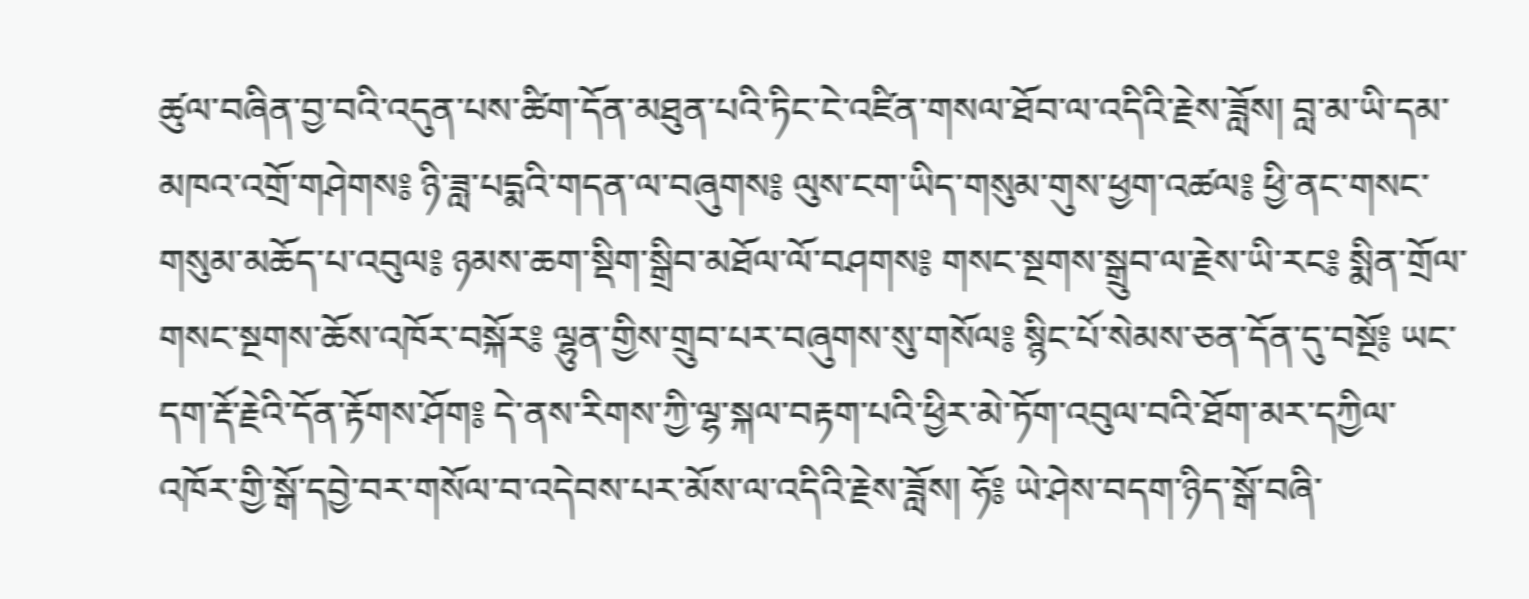ཚུལ་བཞིན་བྱ་བའི་འདུན་པས་ཚིག་དོན་མཐུན་པའི་ཏིང་ངེ་འཛིན་གསལ་ཐོབ་ལ་འདིའི་རྗེས་ཟློས། བླ་མ་ཡི་དམ་མཁའ་འགྲོ་གཤེགས༔ ཉི་ཟླ་པདྨའི་གདན་ལ་བཞུགས༔ ལུས་ངག་ཡིད་གསུམ་གུས་ཕྱག་འཚལ༔ ཕྱི་ནང་གསང་གསུམ་མཆོད་པ་འབུལ༔ ཉམས་ཆག་སྡིག་སྒྲིབ་མཐོལ་ལོ་བཤགས༔ གསང་སྔགས་སྒྲུབ་ལ་རྗེས་ཡི་རང༔ སྨིན་གྲོལ་གསང་སྔགས་ཆོས་འཁོར་བསྐོར༔ ལྷུན་གྱིས་གྲུབ་པར་བཞུགས་སུ་གསོལ༔ སྙིང་པོ་སེམས་ཅན་དོན་དུ་བསྔོ༔ ཡང་དག་རྡོ་རྗེའི་དོན་རྟོགས་ཤོག༔ དེ་ནས་རིགས་ཀྱི་ལྷ་སྐལ་བརྟག་པའི་ཕྱིར་མེ་ཏོག་འབུལ་བའི་ཐོག་མར་དཀྱིལ་འཁོར་གྱི་སྒོ་དབྱེ་བར་གསོལ་བ་འདེབས་པར་མོས་ལ་འདིའི་རྗེས་ཟློས། ཧོ༔ ཡེ་ཤེས་བདག་ཉིད་སྒོ་བཞི་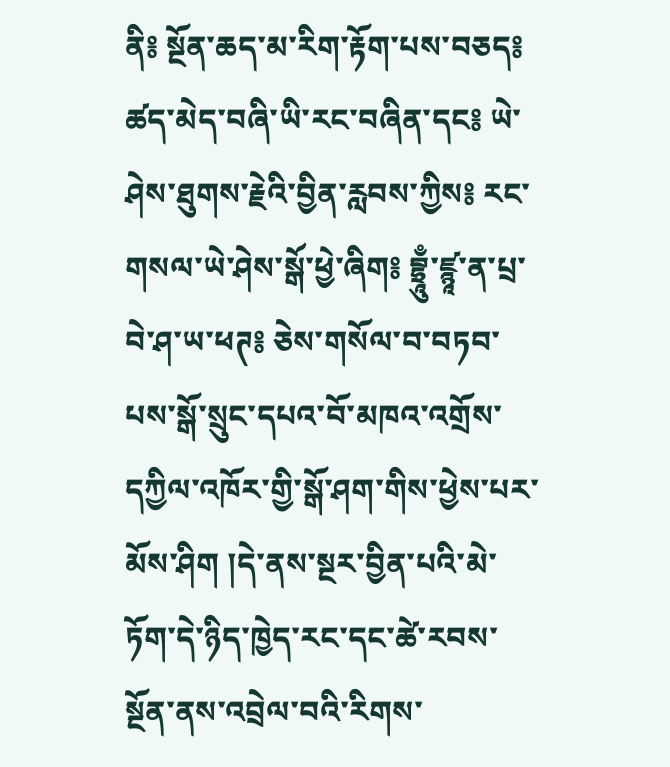ནི༔ སྔོན་ཆད་མ་རིག་རྟོག་པས་བཅད༔ ཚད་མེད་བཞི་ཡི་རང་བཞིན་དང༔ ཡེ་ཤེས་ཐུགས་རྗེའི་བྱིན་རླབས་ཀྱིས༔ རང་གསལ་ཡེ་ཤེས་སྒོ་ཕྱེ་ཞིག༔ བྷྲཱུྃ་ཛྙཱ་ན་པྲ་བེ་ཤ་ཡ་ཕཊ༔ ཅེས་གསོལ་བ་བཏབ་པས་སྒོ་སྲུང་དཔའ་བོ་མཁའ་འགྲོས་དཀྱིལ་འཁོར་གྱི་སྒོ་ཤག་གིས་ཕྱེས་པར་མོས་ཤིག །དེ་ནས་སྔར་བྱིན་པའི་མེ་ཏོག་དེ་ཉིད་ཁྱེད་རང་དང་ཚེ་རབས་སྔོན་ནས་འབྲེལ་བའི་རིགས་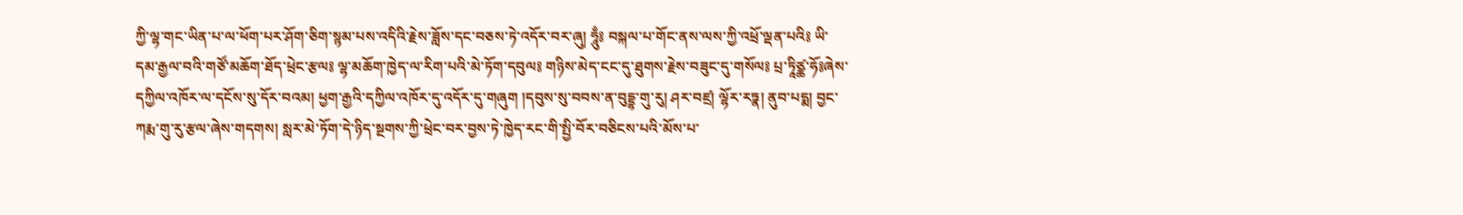ཀྱི་ལྷ་གང་ཡིན་པ་ལ་ཕོག་པར་ཤོག་ཅིག་སྙམ་པས་འདིའི་རྗེས་ཟློས་དང་བཅས་ཏེ་འདོར་བར་ཞུ། ཧཱུྃ༔ བསྐལ་པ་གོང་ནས་ལས་ཀྱི་འཕྲོ་ལྡན་པའི༔ ཡི་དམ་རྒྱལ་བའི་གཙོ་མཆོག་ཐོད་ཕྲེང་རྩལ༔ ལྷ་མཆོག་ཁྱེད་ལ་རིག་པའི་མེ་ཏོག་དབུལ༔ གཉིས་མེད་ངང་དུ་ཐུགས་རྗེས་བཟུང་དུ་གསོལ༔ པྲ་ཏཱིཙྪ་ཧོ༔ཞེས་དཀྱིལ་འཁོར་ལ་དངོས་སུ་དོར་བའམ། ཕྱག་རྒྱའི་དཀྱིལ་འཁོར་དུ་འདོར་དུ་གཞུག །དབུས་སུ་བབས་ན་བུདྡྷ་གུ་རུ། ཤར་བཛྲ། ལྷོར་རཏྣ། ནུབ་པདྨ། བྱང་ཀརྨ་གུ་རུ་རྩལ་ཞེས་གདགས། སླར་མེ་ཏོག་དེ་ཉིད་སྔགས་ཀྱི་ཕྲེང་བར་བྱས་ཏེ་ཁྱེད་རང་གི་སྤྱི་བོར་བཅིངས་པའི་མོས་པ་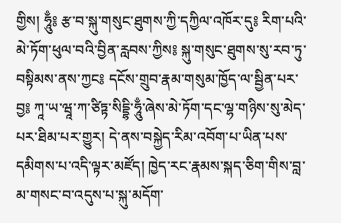གྱིས། ཧཱུྃ༔ རྩ་བ་སྐུ་གསུང་ཐུགས་ཀྱི་དཀྱིལ་འཁོར་དུ༔ རིག་པའི་མེ་ཏོག་ཕུལ་བའི་བྱིན་རླབས་ཀྱིས༔ སྐུ་གསུང་ཐུགས་སུ་རབ་ཏུ་བསྟིམས་ནས་ཀྱང༔ དངོས་གྲུབ་རྣམ་གསུམ་ཁྱོད་ལ་སྦྱིན་པར་བྱ༔ ཀཱ་ཡ་ཝཱ་ཀ་ཙིཏྟ་སིདྡྷི་ཧཱུྃ་ཞེས་མེ་ཏོག་དང་ལྷ་གཉིས་སུ་མེད་པར་ཐིམ་པར་གྱུར། དེ་ནས་བསྐྱེད་རིམ་འབོག་པ་ཡིན་པས་དམིགས་པ་འདི་ལྟར་མཛོད། ཁྱེད་རང་རྣམས་སྐད་ཅིག་གིས་བླ་མ་གསང་བ་འདུས་པ་སྐུ་མདོག་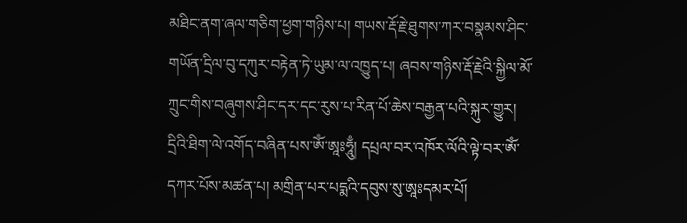མཐིང་ནག་ཞལ་གཅིག་ཕྱག་གཉིས་པ། གཡས་རྡོ་རྗེ་ཐུགས་ཀར་བསྣམས་ཤིང་གཡོན་དྲིལ་བུ་དཀུར་བརྟེན་ཏེ་ཡུམ་ལ་འཁྱུད་པ། ཞབས་གཉིས་རྡོ་རྗེའི་སྐྱིལ་མོ་ཀྲུང་གིས་བཞུགས་ཤིང་དར་དང་རུས་པ་རིན་པོ་ཆེས་བརྒྱན་པའི་སྐུར་གྱུར། དྲིའི་ཐིག་ལེ་འགོད་བཞིན་པས་ཨོཾ་ཨཱཿཧཱུྃ། དཔྲལ་བར་འཁོར་ལོའི་ལྟེ་བར་ཨོཾ་དཀར་པོས་མཚན་པ། མགྲིན་པར་པདྨའི་དབུས་སུ་ཨཱཿདམར་པོ།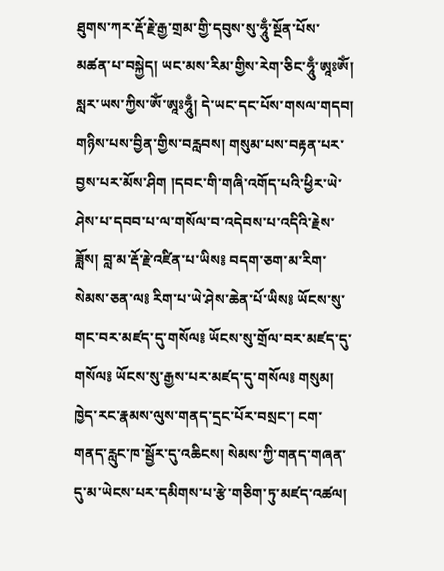ཐུགས་ཀར་རྡོ་རྗེ་རྒྱ་གྲམ་གྱི་དབུས་སུ་ཧཱུྃ་སྔོན་པོས་མཚན་པ་བསྐྱེད། ཡང་མས་རིམ་གྱིས་རེག་ཅིང་ཧཱུྃ་ཨཱཿཨོཾ། སླར་ཡས་ཀྱིས་ཨོཾ་ཨཱཿཧཱུྃ། དེ་ཡང་དང་པོས་གསལ་གདབ། གཉིས་པས་བྱིན་གྱིས་བརླབས། གསུམ་པས་བརྟན་པར་བྱས་པར་མོས་ཤིག །དབང་གི་གཞི་འགོད་པའི་ཕྱིར་ཡེ་ཤེས་པ་དབབ་པ་ལ་གསོལ་བ་འདེབས་པ་འདིའི་རྗེས་ཟློས། བླ་མ་རྡོ་རྗེ་འཛིན་པ་ཡིས༔ བདག་ཅག་མ་རིག་སེམས་ཅན་ལ༔ རིག་པ་ཡེ་ཤེས་ཆེན་པོ་ཡིས༔ ཡོངས་སུ་གང་བར་མཛད་དུ་གསོལ༔ ཡོངས་སུ་གྲོལ་བར་མཛད་དུ་གསོལ༔ ཡོངས་སུ་རྒྱས་པར་མཛད་དུ་གསོལ༔ གསུམ། ཁྱེད་རང་རྣམས་ལུས་གནད་དྲང་པོར་བསྲང་། ངག་གནད་རླུང་ཁ་སྦྱོར་དུ་འཆིངས། སེམས་ཀྱི་གནད་གཞན་དུ་མ་ཡེངས་པར་དམིགས་པ་རྩེ་གཅིག་ཏུ་མཛད་འཚལ།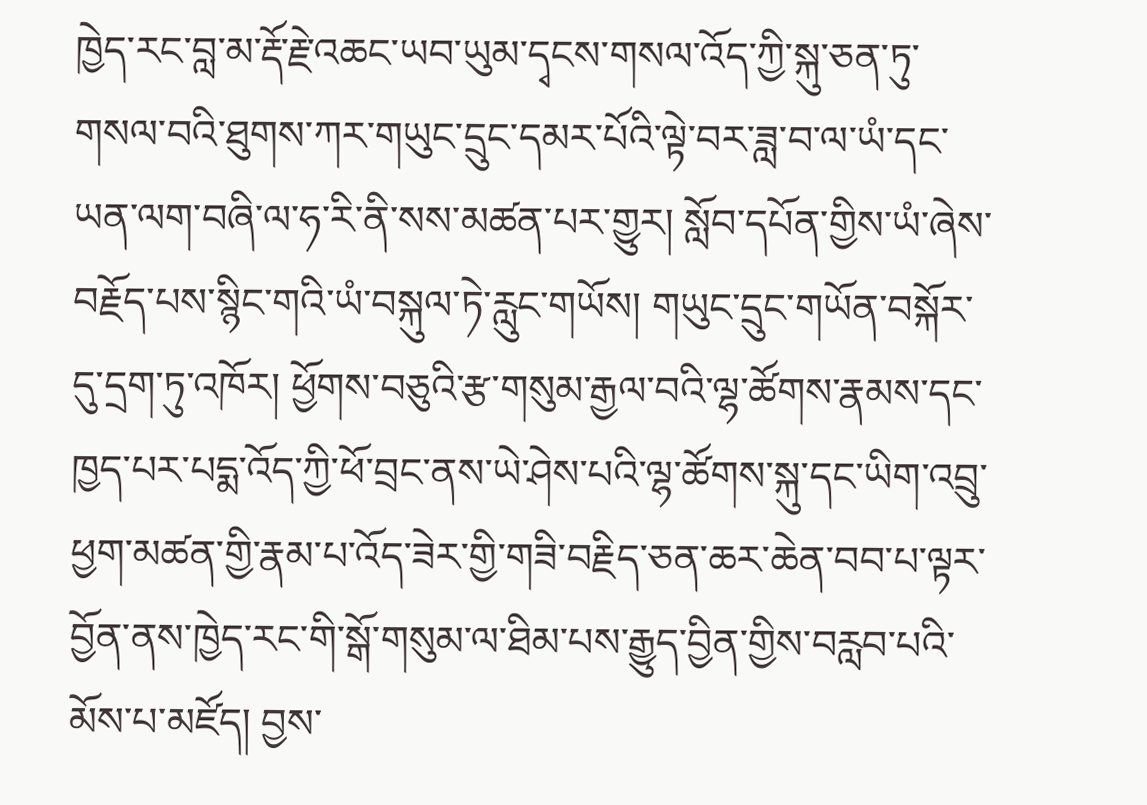ཁྱེད་རང་བླ་མ་རྡོ་རྗེ་འཆང་ཡབ་ཡུམ་དྭངས་གསལ་འོད་ཀྱི་སྐུ་ཅན་ཏུ་གསལ་བའི་ཐུགས་ཀར་གཡུང་དྲུང་དམར་པོའི་ལྟེ་བར་ཟླ་བ་ལ་ཡཾ་དང་ཡན་ལག་བཞི་ལ་ཧ་རི་ནི་སས་མཚན་པར་གྱུར། སློབ་དཔོན་གྱིས་ཡཾ་ཞེས་བརྗོད་པས་སྙིང་གའི་ཡཾ་བསྐུལ་ཏེ་རླུང་གཡོས། གཡུང་དྲུང་གཡོན་བསྐོར་དུ་དྲག་ཏུ་འཁོར། ཕྱོགས་བཅུའི་རྩ་གསུམ་རྒྱལ་བའི་ལྷ་ཚོགས་རྣམས་དང་ཁྱད་པར་པདྨ་འོད་ཀྱི་ཕོ་བྲང་ནས་ཡེ་ཤེས་པའི་ལྷ་ཚོགས་སྐུ་དང་ཡིག་འབྲུ་ཕྱག་མཚན་གྱི་རྣམ་པ་འོད་ཟེར་གྱི་གཟི་བརྗིད་ཅན་ཆར་ཆེན་བབ་པ་ལྟར་བྱོན་ནས་ཁྱེད་རང་གི་སྒོ་གསུམ་ལ་ཐིམ་པས་རྒྱུད་བྱིན་གྱིས་བརླབ་པའི་མོས་པ་མཛོད། བྱས་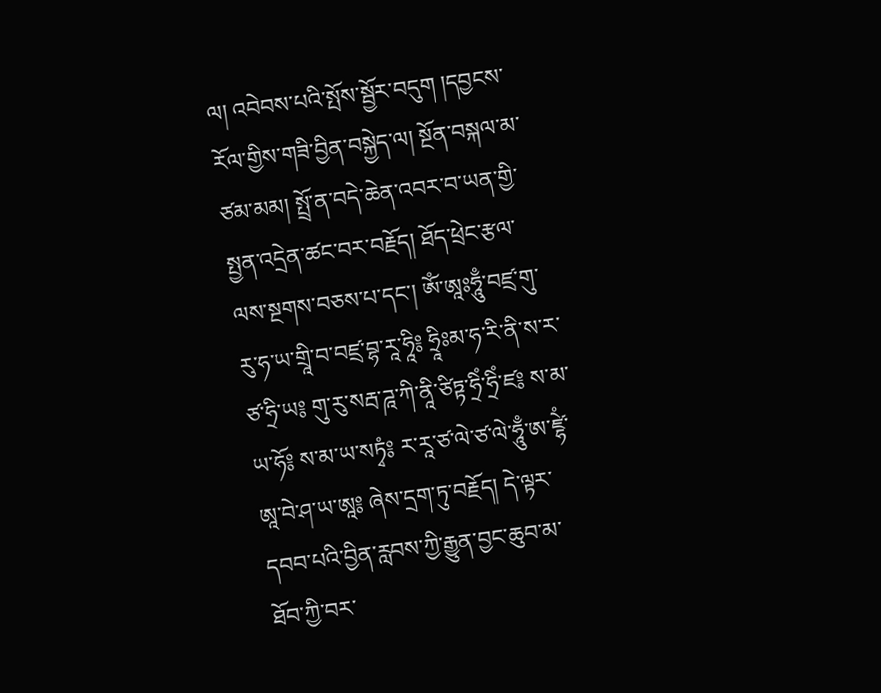ལ། འབེབས་པའི་སྤོས་སྦྱོར་བདུག །དབྱངས་རོལ་གྱིས་གཟི་བྱིན་བསྐྱེད་ལ། སྔོན་བསྐལ་མ་ཙམ་མམ། སྤྲོ་ན་བདེ་ཆེན་འབར་བ་ཡན་གྱི་སྤྱན་འདྲེན་ཚང་བར་བརྗོད། ཐོད་ཕྲེང་རྩལ་ལས་སྔགས་བཅས་པ་དང་། ཨོཾ་ཨཱཿཧཱུྃ་བཛྲ་གུ་རུ་ཧ་ཡ་གྲཱི་བ་བཛྲ་བྷ་རཱ་ཧཱི༔ ཧྲཱིཿམ་ཧ་རི་ནི་ས་ར་ཙ་ཧྲི་ཡ༔ གུ་རུ་སརྦ་ཌཱ་ཀི་ནཱི་ཙིཏྟ་ཧྲིཾ་ཧྲིཾ་ཛ༔ ས་མ་ཡ་ཧོ༔ ས་མ་ཡ་སཏྭཾ༔ ར་རཱ་ཙ་ལེ་ཙ་ལེ་ཧཱུྃ་ཨ་ཛྷེཾ་ཨཱ་བེ་ཤ་ཡ་ཨཱ༔ ཞེས་དྲག་ཏུ་བརྗོད། དེ་ལྟར་དབབ་པའི་བྱིན་རླབས་ཀྱི་རྒྱུན་བྱང་ཆུབ་མ་ཐོབ་ཀྱི་བར་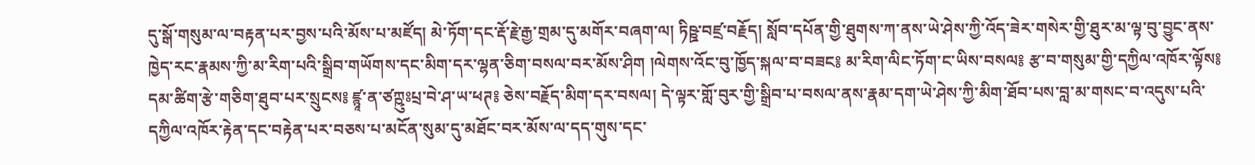དུ་སྒོ་གསུམ་ལ་བརྟན་པར་བྱས་པའི་མོས་པ་མཛོད། མེ་ཏོག་དང་རྡོ་རྗེ་རྒྱ་གྲམ་དུ་མགོར་བཞག་ལ། ཏིཥྛ་བཛྲ་བརྗོད། སློབ་དཔོན་གྱི་ཐུགས་ཀ་ནས་ཡེ་ཤེས་ཀྱི་འོད་ཟེར་གསེར་གྱི་ཐུར་མ་ལྟ་བུ་བྱུང་ནས་ཁྱེད་རང་རྣམས་ཀྱི་མ་རིག་པའི་སྒྲིབ་གཡོགས་དང་མིག་དར་ལྷན་ཅིག་བསལ་བར་མོས་ཤིག །ལེགས་འོང་བུ་ཁྱོད་སྐལ་བ་བཟང༔ མ་རིག་ལིང་ཏོག་ང་ཡིས་བསལ༔ རྩ་བ་གསུམ་གྱི་དཀྱིལ་འཁོར་ལྟོས༔ དམ་ཚིག་རྩེ་གཅིག་ཐུབ་པར་སྲུངས༔ ཛྙཱ་ན་ཙཀྵུཿཔྲ་བེ་ཤ་ཡ་ཕཊ༔ ཅེས་བརྗོད་མིག་དར་བསལ། དེ་ལྟར་གློ་བུར་གྱི་སྒྲིབ་པ་བསལ་ནས་རྣམ་དག་ཡེ་ཤེས་ཀྱི་མིག་ཐོབ་པས་བླ་མ་གསང་བ་འདུས་པའི་དཀྱིལ་འཁོར་རྟེན་དང་བརྟེན་པར་བཅས་པ་མངོན་སུམ་དུ་མཐོང་བར་མོས་ལ་དད་གུས་དང་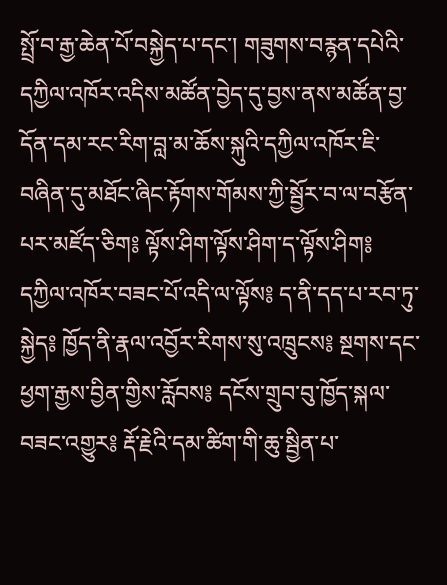སྤྲོ་བ་རྒྱ་ཆེན་པོ་བསྐྱེད་པ་དང་། གཟུགས་བརྙན་དཔེའི་དཀྱིལ་འཁོར་འདིས་མཚོན་བྱེད་དུ་བྱས་ནས་མཚོན་བྱ་དོན་དམ་རང་རིག་བླ་མ་ཆོས་སྐུའི་དཀྱིལ་འཁོར་ཇི་བཞིན་དུ་མཐོང་ཞིང་རྟོགས་གོམས་ཀྱི་སྦྱོར་བ་ལ་བརྩོན་པར་མཛོད་ཅིག༔ ལྟོས་ཤིག་ལྟོས་ཤིག་ད་ལྟོས་ཤིག༔ དཀྱིལ་འཁོར་བཟང་པོ་འདི་ལ་ལྟོས༔ ད་ནི་དད་པ་རབ་ཏུ་སྐྱེད༔ ཁྱོད་ནི་རྣལ་འབྱོར་རིགས་སུ་འཁྲུངས༔ སྔགས་དང་ཕྱག་རྒྱས་བྱིན་གྱིས་རློབས༔ དངོས་གྲུབ་བུ་ཁྱོད་སྐལ་བཟང་འགྱུར༔ རྡོ་རྗེའི་དམ་ཚིག་གི་ཆུ་སྦྱིན་པ་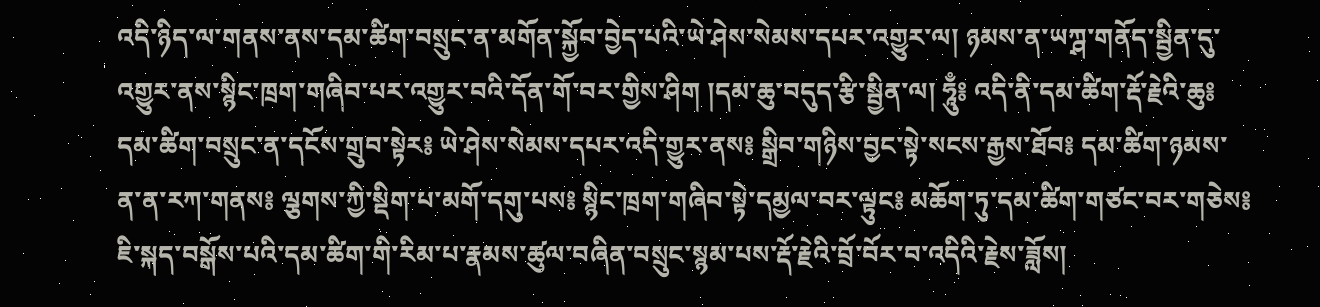འདི་ཉིད་ལ་གནས་ནས་དམ་ཚིག་བསྲུང་ན་མགོན་སྐྱོབ་བྱེད་པའི་ཡེ་ཤེས་སེམས་དཔར་འགྱུར་ལ། ཉམས་ན་ཡཀྴ་གནོད་སྦྱིན་དུ་འགྱུར་ནས་སྙིང་ཁྲག་གཞིབ་པར་འགྱུར་བའི་དོན་གོ་བར་གྱིས་ཤིག །དམ་ཆུ་བདུད་རྩི་སྦྱིན་ལ། ཧཱུྃ༔ འདི་ནི་དམ་ཚིག་རྡོ་རྗེའི་ཆུ༔ དམ་ཚིག་བསྲུང་ན་དངོས་གྲུབ་སྟེར༔ ཡེ་ཤེས་སེམས་དཔར་འདི་གྱུར་ནས༔ སྒྲིབ་གཉིས་བྱང་སྟེ་སངས་རྒྱས་ཐོབ༔ དམ་ཚིག་ཉམས་ན་ན་རཀ་གནས༔ ལྕགས་ཀྱི་སྡིག་པ་མགོ་དགུ་པས༔ སྙིང་ཁྲག་གཞིབ་སྟེ་དམྱལ་བར་ལྟུང༔ མཆོག་ཏུ་དམ་ཚིག་གཙང་བར་གཅེས༔ ཇི་སྐད་བསྒོས་པའི་དམ་ཚིག་གི་རིམ་པ་རྣམས་ཚུལ་བཞིན་བསྲུང་སྙམ་པས་རྡོ་རྗེའི་བྲོ་བོར་བ་འདིའི་རྗེས་ཟློས།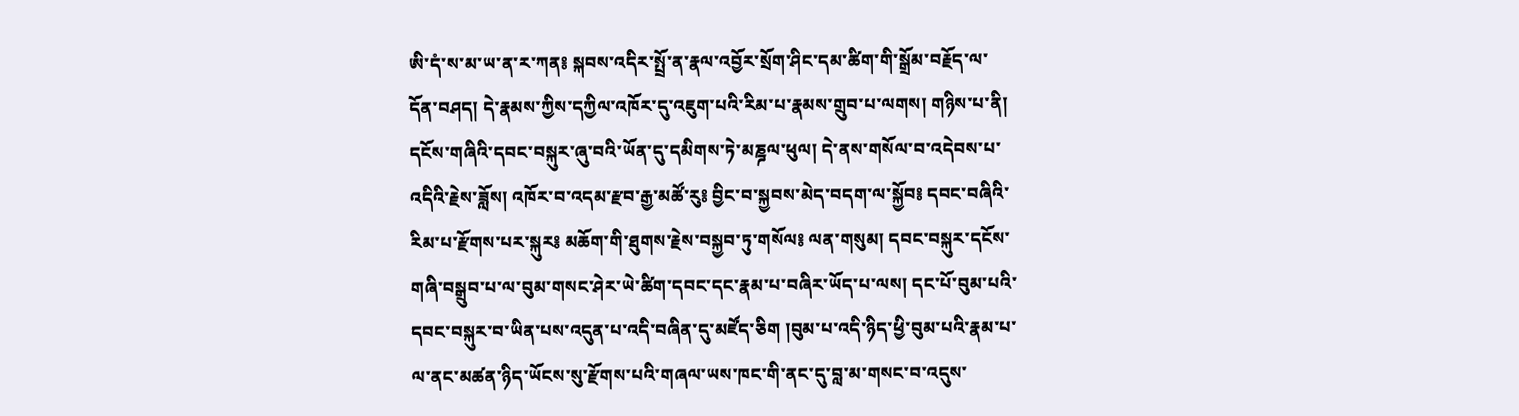ཨི་དཾ་ས་མ་ཡ་ན་ར་ཀན༔ སྐབས་འདིར་སྤྲོ་ན་རྣལ་འབྱོར་སྲོག་ཤིང་དམ་ཚིག་གི་སྒྲོམ་བརྗོད་ལ་དོན་བཤད། དེ་རྣམས་ཀྱིས་དཀྱིལ་འཁོར་དུ་འཇུག་པའི་རིམ་པ་རྣམས་གྲུབ་པ་ལགས། གཉིས་པ་ནི། དངོས་གཞིའི་དབང་བསྐུར་ཞུ་བའི་ཡོན་དུ་དམིགས་ཏེ་མཎྜལ་ཕུལ། དེ་ནས་གསོལ་བ་འདེབས་པ་འདིའི་རྗེས་ཟློས། འཁོར་བ་འདམ་རྫབ་རྒྱ་མཚོ་རུ༔ བྱིང་བ་སྐྱབས་མེད་བདག་ལ་སྐྱོབ༔ དབང་བཞིའི་རིམ་པ་རྫོགས་པར་སྐུར༔ མཆོག་གི་ཐུགས་རྗེས་བསྐྱབ་ཏུ་གསོལ༔ ལན་གསུམ། དབང་བསྐུར་དངོས་གཞི་བསྒྲུབ་པ་ལ་བུམ་གསང་ཤེར་ཡེ་ཚིག་དབང་དང་རྣམ་པ་བཞིར་ཡོད་པ་ལས། དང་པོ་བུམ་པའི་དབང་བསྐུར་བ་ཡིན་པས་འདུན་པ་འདི་བཞིན་དུ་མཛོད་ཅིག །བུམ་པ་འདི་ཉིད་ཕྱི་བུམ་པའི་རྣམ་པ་ལ་ནང་མཚན་ཉིད་ཡོངས་སུ་རྫོགས་པའི་གཞལ་ཡས་ཁང་གི་ནང་དུ་བླ་མ་གསང་བ་འདུས་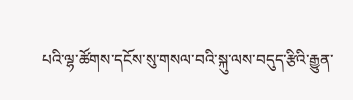པའི་ལྷ་ཚོགས་དངོས་སུ་གསལ་བའི་སྐུ་ལས་བདུད་རྩིའི་རྒྱུན་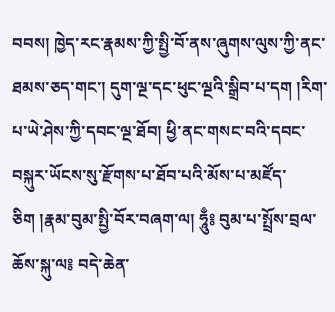བབས། ཁྱེད་རང་རྣམས་ཀྱི་སྤྱི་བོ་ནས་ཞུགས་ལུས་ཀྱི་ནང་ཐམས་ཅད་གང་། དུག་ལྔ་དང་ཕུང་ལྔའི་སྒྲིབ་པ་དག །རིག་པ་ཡེ་ཤེས་ཀྱི་དབང་ལྔ་ཐོབ། ཕྱི་ནང་གསང་བའི་དབང་བསྐུར་ཡོངས་སུ་རྫོགས་པ་ཐོབ་པའི་མོས་པ་མཛོད་ཅིག །རྣམ་བུམ་སྤྱི་བོར་བཞག་ལ། ཧཱུྃ༔ བུམ་པ་སྤྲོས་བྲལ་ཆོས་སྐུ་ལ༔ བདེ་ཆེན་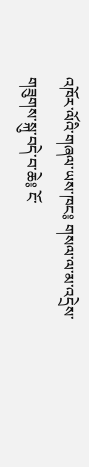འཁོར་ལོའི་གཞལ་ཡས་ཁང༔ གསལ་ལ་མ་འདྲེས་གཟུགས་སྐུ་བདེ་བ་ཆེ༔ ངོ་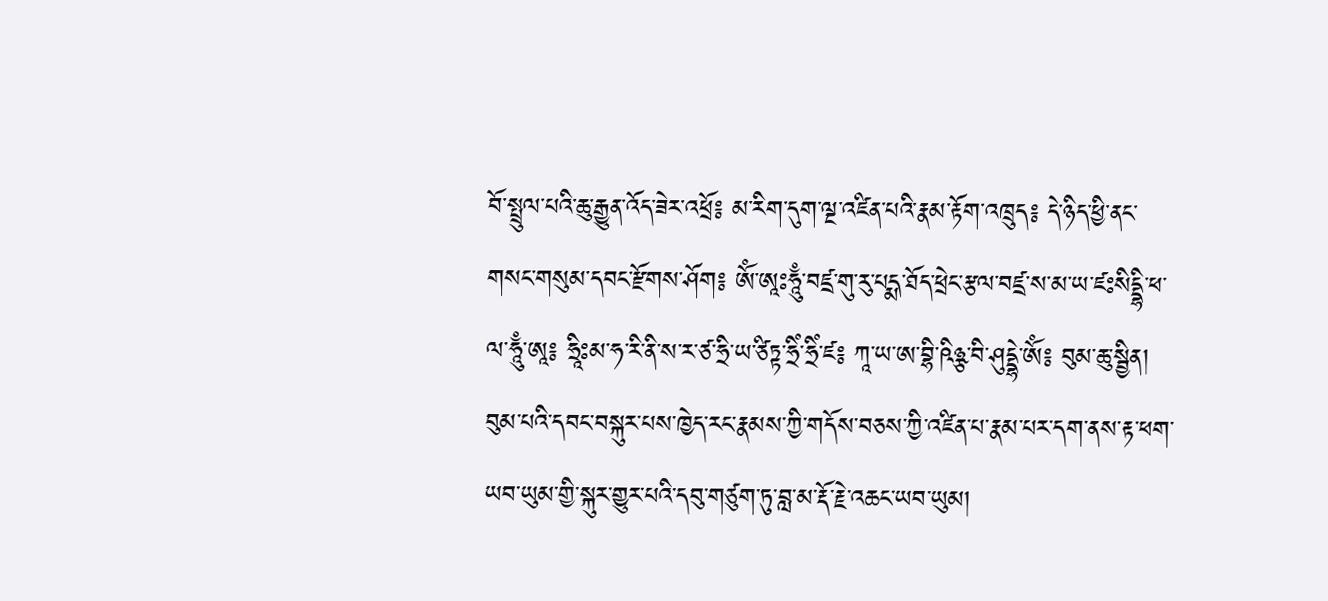བོ་སྤྲུལ་པའི་ཆུ་རྒྱུན་འོད་ཟེར་འཕྲོ༔ མ་རིག་དུག་ལྔ་འཛིན་པའི་རྣམ་རྟོག་འཁྲུད༔ དེ་ཉིད་ཕྱི་ནང་གསང་གསུམ་དབང་རྫོགས་ཤོག༔ ཨོཾ་ཨཱཿཧཱུྃ་བཛྲ་གུ་རུ་པདྨ་ཐོད་ཕྲེང་རྩལ་བཛྲ་ས་མ་ཡ་ཛཿསིདྡྷི་ཕ་ལ་ཧཱུྃ་ཨཱ༔ ཧྲཱིཿམ་ཧ་རི་ནི་ས་ར་ཙ་ཧྲི་ཡ་ཙིཏྟ་ཧྲིཾ་ཧྲིཾ་ཛ༔ ཀཱ་ཡ་ཨ་བྷི་ཥིཉྩ་བི་ཤུདྡྷེ་ཨོཾ༔ བུམ་ཆུ་སྦྱིན། བུམ་པའི་དབང་བསྐུར་པས་ཁྱེད་རང་རྣམས་ཀྱི་གདོས་བཅས་ཀྱི་འཛིན་པ་རྣམ་པར་དག་ནས་རྟ་ཕག་ཡབ་ཡུམ་གྱི་སྐུར་གྱུར་པའི་དབུ་གཙུག་ཏུ་བླ་མ་རྡོ་རྗེ་འཆང་ཡབ་ཡུམ།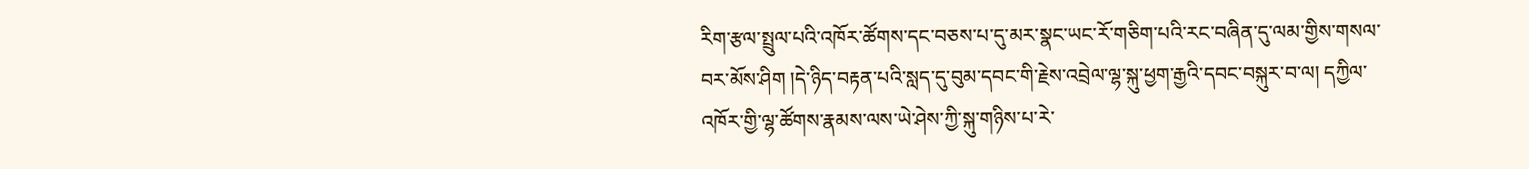རིག་རྩལ་སྤྲུལ་པའི་འཁོར་ཚོགས་དང་བཅས་པ་དུ་མར་སྣང་ཡང་རོ་གཅིག་པའི་རང་བཞིན་དུ་ལམ་གྱིས་གསལ་བར་མོས་ཤིག །དེ་ཉིད་བརྟན་པའི་སླད་དུ་བུམ་དབང་གི་རྗེས་འབྲེལ་ལྷ་སྐུ་ཕྱག་རྒྱའི་དབང་བསྐུར་བ་ལ། དཀྱིལ་འཁོར་གྱི་ལྷ་ཚོགས་རྣམས་ལས་ཡེ་ཤེས་ཀྱི་སྐུ་གཉིས་པ་རེ་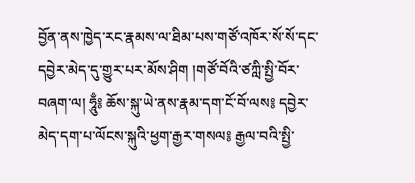བྱོན་ནས་ཁྱེད་རང་རྣམས་ལ་ཐིམ་པས་གཙོ་འཁོར་སོ་སོ་དང་དབྱེར་མེད་དུ་གྱུར་པར་མོས་ཤིག །གཙོ་བོའི་ཙཀླི་སྤྱི་བོར་བཞག་ལ། ཧཱུྃ༔ ཆོས་སྐུ་ཡེ་ནས་རྣམ་དག་ངོ་བོ་ལས༔ དབྱེར་མེད་དག་པ་ལོངས་སྐུའི་ཕྱག་རྒྱར་གསལ༔ རྒྱལ་བའི་སྤྱི་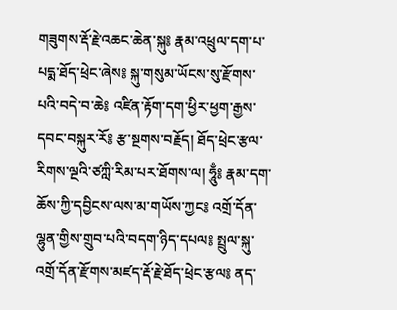གཟུགས་རྡོ་རྗེ་འཆང་ཆེན་སྐུ༔ རྣམ་འཕྲུལ་དག་པ་པདྨ་ཐོད་ཕྲེང་ཞེས༔ སྐུ་གསུམ་ཡོངས་སུ་རྫོགས་པའི་བདེ་བ་ཆེ༔ འཛིན་རྟོག་དག་ཕྱིར་ཕྱག་རྒྱས་དབང་བསྐུར་རོ༔ རྩ་སྔགས་བརྗོད། ཐོད་ཕྲེང་རྩལ་རིགས་ལྔའི་ཙཀླི་རིམ་པར་ཐོགས་ལ། ཧཱུྃ༔ རྣམ་དག་ཆོས་ཀྱི་དབྱིངས་ལས་མ་གཡོས་ཀྱང༔ འགྲོ་དོན་ལྷུན་གྱིས་གྲུབ་པའི་བདག་ཉིད་དཔལ༔ སྤྲུལ་སྐུ་འགྲོ་དོན་རྫོགས་མཛད་རྡོ་རྗེ་ཐོད་ཕྲེང་རྩལ༔ ནད་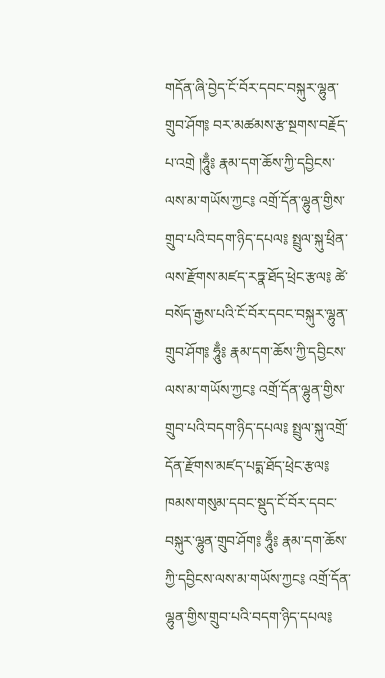གདོན་ཞི་བྱེད་ངོ་བོར་དབང་བསྐུར་ལྷུན་གྲུབ་ཤོག༔ བར་མཚམས་རྩ་སྔགས་བརྗོད་པ་འགྲེ །ཧཱུྃ༔ རྣམ་དག་ཆོས་ཀྱི་དབྱིངས་ལས་མ་གཡོས་ཀྱང༔ འགྲོ་དོན་ལྷུན་གྱིས་གྲུབ་པའི་བདག་ཉིད་དཔལ༔ སྤྲུལ་སྐུ་ཕྲིན་ལས་རྫོགས་མཛད་རཏྣ་ཐོད་ཕྲེང་རྩལ༔ ཚེ་བསོད་རྒྱས་པའི་ངོ་བོར་དབང་བསྐུར་ལྷུན་གྲུབ་ཤོག༔ ཧཱུྃ༔ རྣམ་དག་ཆོས་ཀྱི་དབྱིངས་ལས་མ་གཡོས་ཀྱང༔ འགྲོ་དོན་ལྷུན་གྱིས་གྲུབ་པའི་བདག་ཉིད་དཔལ༔ སྤྲུལ་སྐུ་འགྲོ་དོན་རྫོགས་མཛད་པདྨ་ཐོད་ཕྲེང་རྩལ༔ ཁམས་གསུམ་དབང་སྡུད་ངོ་བོར་དབང་བསྐུར་ལྷུན་གྲུབ་ཤོག༔ ཧཱུྃ༔ རྣམ་དག་ཆོས་ཀྱི་དབྱིངས་ལས་མ་གཡོས་ཀྱང༔ འགྲོ་དོན་ལྷུན་གྱིས་གྲུབ་པའི་བདག་ཉིད་དཔལ༔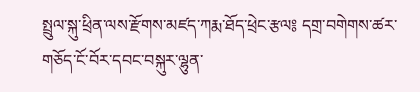སྤྲུལ་སྐུ་ཕྲིན་ལས་རྫོགས་མཛད་ཀརྨ་ཐོད་ཕྲེང་རྩལ༔ དགྲ་བགེགས་ཚར་གཅོད་ངོ་བོར་དབང་བསྐུར་ལྷུན་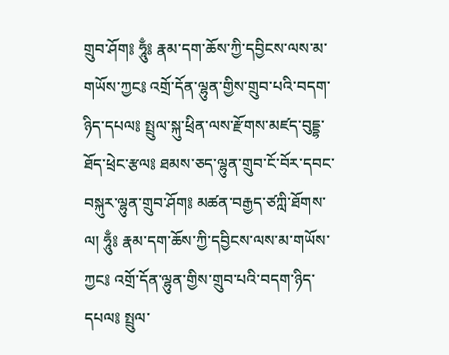གྲུབ་ཤོག༔ ཧཱུྃ༔ རྣམ་དག་ཆོས་ཀྱི་དབྱིངས་ལས་མ་གཡོས་ཀྱང༔ འགྲོ་དོན་ལྷུན་གྱིས་གྲུབ་པའི་བདག་ཉིད་དཔལ༔ སྤྲུལ་སྐུ་ཕྲིན་ལས་རྫོགས་མཛད་བུདྡྷ་ཐོད་ཕྲེང་རྩལ༔ ཐམས་ཅད་ལྷུན་གྲུབ་ངོ་བོར་དབང་བསྐུར་ལྷུན་གྲུབ་ཤོག༔ མཚན་བརྒྱད་ཙཀླི་ཐོགས་ལ། ཧཱུྃ༔ རྣམ་དག་ཆོས་ཀྱི་དབྱིངས་ལས་མ་གཡོས་ཀྱང༔ འགྲོ་དོན་ལྷུན་གྱིས་གྲུབ་པའི་བདག་ཉིད་དཔལ༔ སྤྲུལ་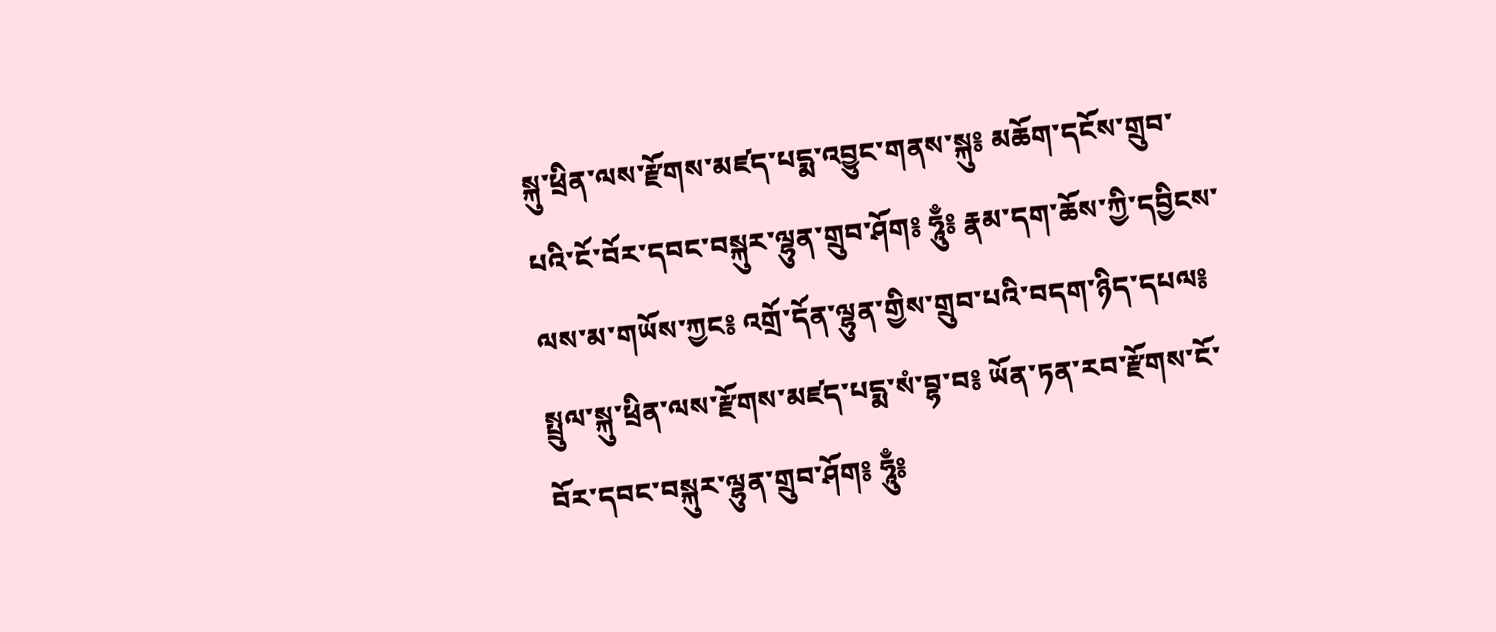སྐུ་ཕྲིན་ལས་རྫོགས་མཛད་པདྨ་འབྱུང་གནས་སྐུ༔ མཆོག་དངོས་གྲུབ་པའི་ངོ་བོར་དབང་བསྐུར་ལྷུན་གྲུབ་ཤོག༔ ཧཱུྃ༔ རྣམ་དག་ཆོས་ཀྱི་དབྱིངས་ལས་མ་གཡོས་ཀྱང༔ འགྲོ་དོན་ལྷུན་གྱིས་གྲུབ་པའི་བདག་ཉིད་དཔལ༔ སྤྲུལ་སྐུ་ཕྲིན་ལས་རྫོགས་མཛད་པདྨ་སཾ་བྷ་བ༔ ཡོན་ཏན་རབ་རྫོགས་ངོ་བོར་དབང་བསྐུར་ལྷུན་གྲུབ་ཤོག༔ ཧཱུྃ༔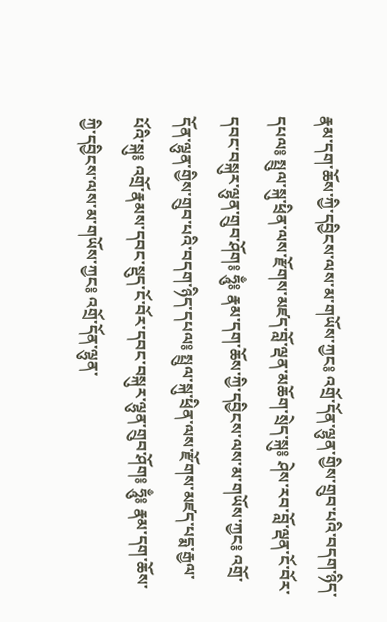རྣམ་དག་ཆོས་ཀྱི་དབྱིངས་ལས་མ་གཡོས་ཀྱང༔ འགྲོ་དོན་ལྷུན་གྱིས་གྲུབ་པའི་བདག་ཉིད་དཔལ༔ སྤྲུལ་སྐུ་ཕྲིན་ལས་རྫོགས་མཛད་བློ་ལྡན་མཆོག་སྲེད་སྐུ༔ ཤེས་རབ་བློ་ལྡན་ངོ་བོར་དབང་བསྐུར་ལྷུན་གྲུབ་ཤོག༔ ཧཱུྃ༔ རྣམ་དག་ཆོས་ཀྱི་དབྱིངས་ལས་མ་གཡོས་ཀྱང༔ འགྲོ་དོན་ལྷུན་གྱིས་གྲུབ་པའི་བདག་ཉིད་དཔལ༔ སྤྲུལ་སྐུ་ཕྲིན་ལས་རྫོགས་མཛད་པདྨ་རྒྱལ་པོའི་སྐུ༔ འགྲོ་རྣམས་དབང་སྡུད་ངོ་བོར་དབང་བསྐུར་ལྷུན་གྲུབ་ཤོག༔ ཧཱུྃ༔ རྣམ་དག་ཆོས་ཀྱི་དབྱིངས་ལས་མ་གཡོས་ཀྱང༔ འགྲོ་དོན་ལྷུན་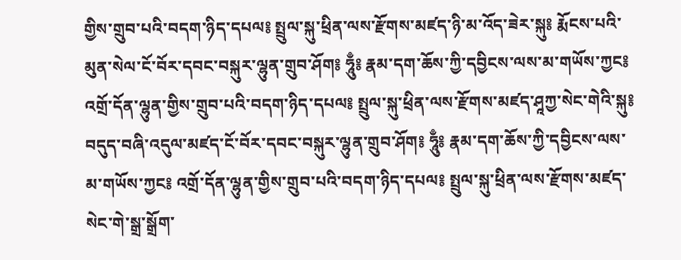གྱིས་གྲུབ་པའི་བདག་ཉིད་དཔལ༔ སྤྲུལ་སྐུ་ཕྲིན་ལས་རྫོགས་མཛད་ཉི་མ་འོད་ཟེར་སྐུ༔ རྨོངས་པའི་མུན་སེལ་ངོ་བོར་དབང་བསྐུར་ལྷུན་གྲུབ་ཤོག༔ ཧཱུྃ༔ རྣམ་དག་ཆོས་ཀྱི་དབྱིངས་ལས་མ་གཡོས་ཀྱང༔ འགྲོ་དོན་ལྷུན་གྱིས་གྲུབ་པའི་བདག་ཉིད་དཔལ༔ སྤྲུལ་སྐུ་ཕྲིན་ལས་རྫོགས་མཛད་ཤཱཀྱ་སེང་གེའི་སྐུ༔ བདུད་བཞི་འདུལ་མཛད་ངོ་བོར་དབང་བསྐུར་ལྷུན་གྲུབ་ཤོག༔ ཧཱུྃ༔ རྣམ་དག་ཆོས་ཀྱི་དབྱིངས་ལས་མ་གཡོས་ཀྱང༔ འགྲོ་དོན་ལྷུན་གྱིས་གྲུབ་པའི་བདག་ཉིད་དཔལ༔ སྤྲུལ་སྐུ་ཕྲིན་ལས་རྫོགས་མཛད་སེང་གེ་སྒྲ་སྒྲོག་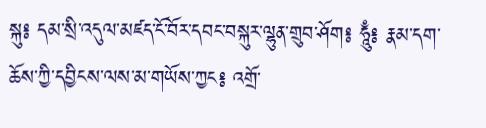སྐུ༔ དམ་སྲི་འདུལ་མཛད་ངོ་བོར་དབང་བསྐུར་ལྷུན་གྲུབ་ཤོག༔ ཧཱུྃ༔ རྣམ་དག་ཆོས་ཀྱི་དབྱིངས་ལས་མ་གཡོས་ཀྱང༔ འགྲོ་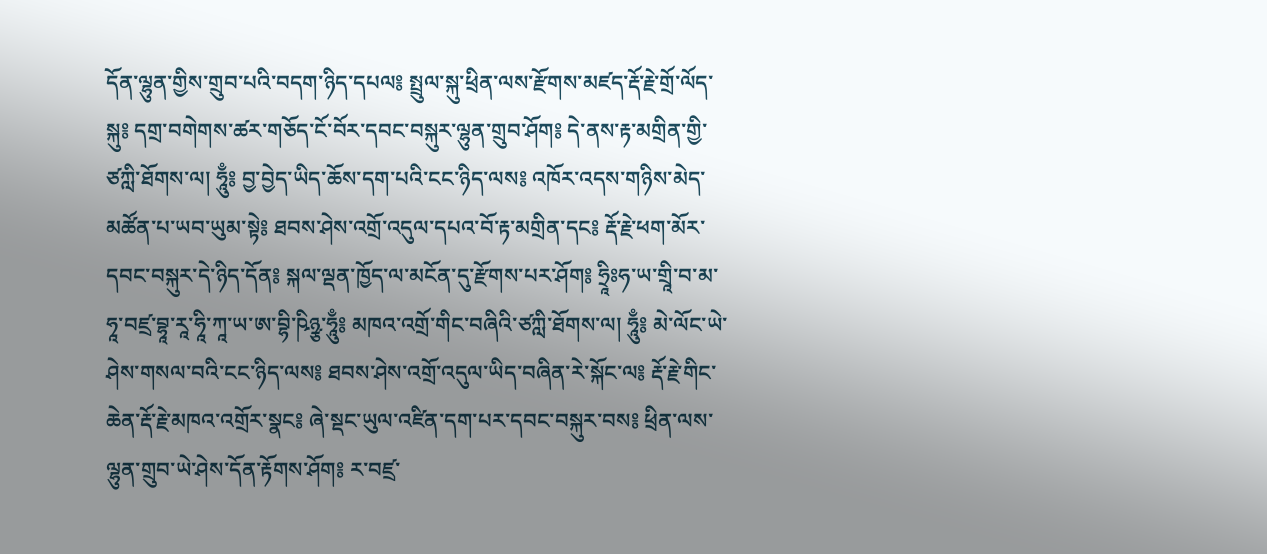དོན་ལྷུན་གྱིས་གྲུབ་པའི་བདག་ཉིད་དཔལ༔ སྤྲུལ་སྐུ་ཕྲིན་ལས་རྫོགས་མཛད་རྡོ་རྗེ་གྲོ་ལོད་སྐུ༔ དགྲ་བགེགས་ཚར་གཅོད་ངོ་བོར་དབང་བསྐུར་ལྷུན་གྲུབ་ཤོག༔ དེ་ནས་རྟ་མགྲིན་གྱི་ཙཀླི་ཐོགས་ལ། ཧཱུྃ༔ བྱ་བྱེད་ཡིད་ཆོས་དག་པའི་ངང་ཉིད་ལས༔ འཁོར་འདས་གཉིས་མེད་མཚོན་པ་ཡབ་ཡུམ་སྟེ༔ ཐབས་ཤེས་འགྲོ་འདུལ་དཔའ་བོ་རྟ་མགྲིན་དང༔ རྡོ་རྗེ་ཕག་མོར་དབང་བསྐུར་དེ་ཉིད་དོན༔ སྐལ་ལྡན་ཁྱོད་ལ་མངོན་དུ་རྫོགས་པར་ཤོག༔ ཧྲཱིཿཧ་ཡ་གྲཱི་བ་མ་ཧཱ་བཛྲ་བྷཱ་རཱ་ཧཱི་ཀཱ་ཡ་ཨ་བྷི་ཥིཉྩ་ཧཱུྃ༔ མཁའ་འགྲོ་གིང་བཞིའི་ཙཀླི་ཐོགས་ལ། ཧཱུྃ༔ མེ་ལོང་ཡེ་ཤེས་གསལ་བའི་ངང་ཉིད་ལས༔ ཐབས་ཤེས་འགྲོ་འདུལ་ཡིད་བཞིན་རེ་སྐོང་ལ༔ རྡོ་རྗེ་གིང་ཆེན་རྡོ་རྗེ་མཁའ་འགྲོར་སྣང༔ ཞེ་སྡང་ཡུལ་འཛིན་དག་པར་དབང་བསྐུར་བས༔ ཕྲིན་ལས་ལྷུན་གྲུབ་ཡེ་ཤེས་དོན་རྟོགས་ཤོག༔ ར་བཛྲ་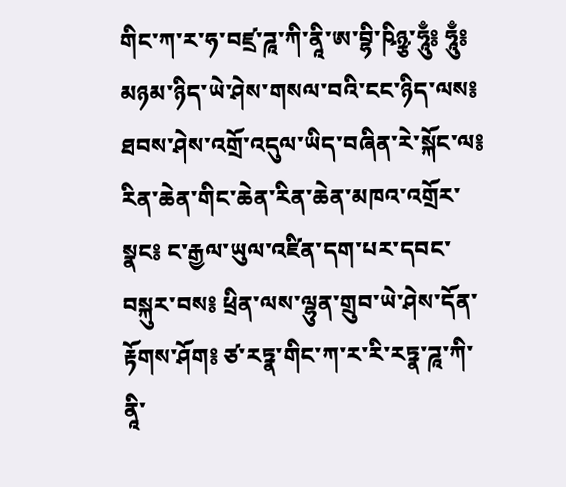གིང་ཀ་ར་ཧ་བཛྲ་ཌཱ་ཀི་ནཱི་ཨ་བྷི་ཥིཉྩ་ཧཱུྃ༔ ཧཱུྃ༔ མཉམ་ཉིད་ཡེ་ཤེས་གསལ་བའི་ངང་ཉིད་ལས༔ ཐབས་ཤེས་འགྲོ་འདུལ་ཡིད་བཞིན་རེ་སྐོང་ལ༔ རིན་ཆེན་གིང་ཆེན་རིན་ཆེན་མཁའ་འགྲོར་སྣང༔ ང་རྒྱལ་ཡུལ་འཛིན་དག་པར་དབང་བསྐུར་བས༔ ཕྲིན་ལས་ལྷུན་གྲུབ་ཡེ་ཤེས་དོན་རྟོགས་ཤོག༔ ཙ་རཏྣ་གིང་ཀ་ར་རི་རཏྣ་ཌཱ་ཀི་ནཱི་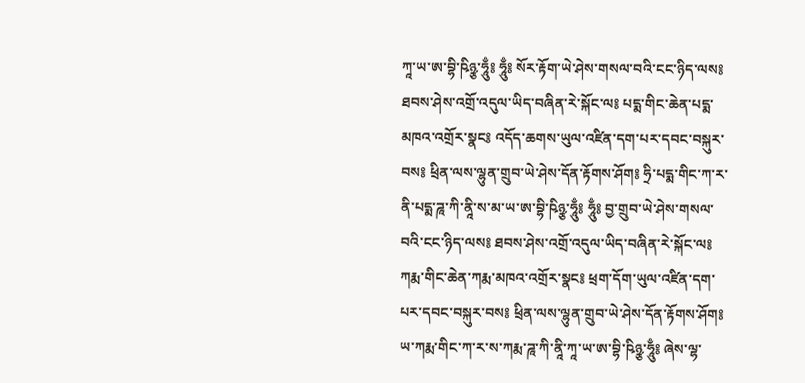ཀཱ་ཡ་ཨ་བྷི་ཥིཉྩ་ཧཱུྃ༔ ཧཱུྃ༔ སོར་རྟོག་ཡེ་ཤེས་གསལ་བའི་ངང་ཉིད་ལས༔ ཐབས་ཤེས་འགྲོ་འདུལ་ཡིད་བཞིན་རེ་སྐོང་ལ༔ པདྨ་གིང་ཆེན་པདྨ་མཁའ་འགྲོར་སྣང༔ འདོད་ཆགས་ཡུལ་འཛིན་དག་པར་དབང་བསྐུར་བས༔ ཕྲིན་ལས་ལྷུན་གྲུབ་ཡེ་ཤེས་དོན་རྟོགས་ཤོག༔ ཧྲི་པདྨ་གིང་ཀ་ར་ནི་པདྨ་ཌཱ་ཀི་ནཱི་ས་མ་ཡ་ཨ་བྷི་ཥིཉྩ་ཧཱུྃ༔ ཧཱུྃ༔ བྱ་གྲུབ་ཡེ་ཤེས་གསལ་བའི་ངང་ཉིད་ལས༔ ཐབས་ཤེས་འགྲོ་འདུལ་ཡིད་བཞིན་རེ་སྐོང་ལ༔ ཀརྨ་གིང་ཆེན་ཀརྨ་མཁའ་འགྲོར་སྣང༔ ཕྲག་དོག་ཡུལ་འཛིན་དག་པར་དབང་བསྐུར་བས༔ ཕྲིན་ལས་ལྷུན་གྲུབ་ཡེ་ཤེས་དོན་རྟོགས་ཤོག༔ ཡ་ཀརྨ་གིང་ཀ་ར་ས་ཀརྨ་ཌཱ་ཀི་ནཱི་ཀཱ་ཡ་ཨ་བྷི་ཥིཉྩ་ཧཱུྃ༔ ཞེས་ལྷ་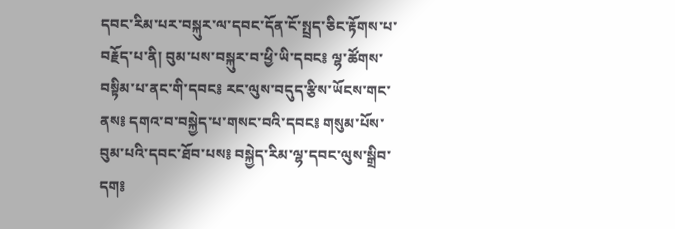དབང་རིམ་པར་བསྐུར་ལ་དབང་དོན་ངོ་སྤྲད་ཅིང་རྟོགས་པ་བརྗོད་པ་ནི། བུམ་པས་བསྐུར་བ་ཕྱི་ཡི་དབང༔ ལྷ་ཚོགས་བསྟིམ་པ་ནང་གི་དབང༔ རང་ལུས་བདུད་རྩིས་ཡོངས་གང་ནས༔ དགའ་བ་བསྐྱེད་པ་གསང་བའི་དབང༔ གསུམ་པོས་བུམ་པའི་དབང་ཐོབ་པས༔ བསྐྱེད་རིམ་ལྷ་དབང་ལུས་སྒྲིབ་དག༔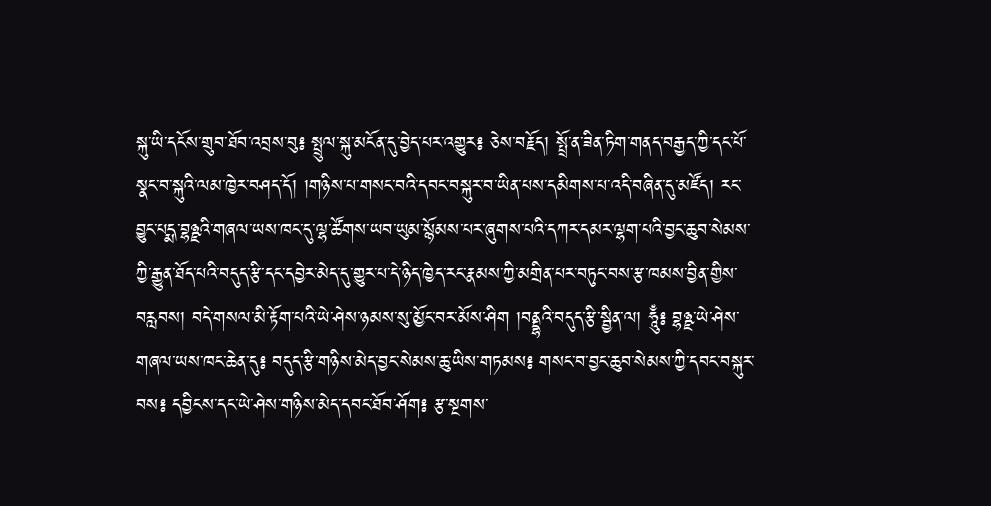སྐུ་ཡི་དངོས་གྲུབ་ཐོབ་འབྲས་བུ༔ སྤྲུལ་སྐུ་མངོན་དུ་བྱེད་པར་འགྱུར༔ ཅེས་བརྗོད། སྤྲོ་ན་ཟིན་ཏིག་གནད་བརྒྱད་ཀྱི་དང་པོ་སྣང་བ་སྐུའི་ལམ་ཁྱེར་བཤད་དོ། །གཉིས་པ་གསང་བའི་དབང་བསྐུར་བ་ཡིན་པས་དམིགས་པ་འདི་བཞིན་དུ་མཛོད། རང་བྱུང་པདྨ་བྷཉྫའི་གཞལ་ཡས་ཁང་དུ་ལྷ་ཚོགས་ཡབ་ཡུམ་སྙོམས་པར་ཞུགས་པའི་དཀར་དམར་ལྷག་པའི་བྱང་ཆུབ་སེམས་ཀྱི་རྒྱུན་ཐོད་པའི་བདུད་རྩི་དང་དབྱེར་མེད་དུ་གྱུར་པ་དེ་ཉིད་ཁྱེད་རང་རྣམས་ཀྱི་མགྲིན་པར་བཏུང་བས་རྩ་ཁམས་བྱིན་གྱིས་བརླབས། བདེ་གསལ་མི་རྟོག་པའི་ཡེ་ཤེས་ཉམས་སུ་མྱོང་བར་མོས་ཤིག །བནྡྷའི་བདུད་རྩི་སྦྱིན་ལ། ཧཱུྃ༔ བྷཉྫ་ཡེ་ཤེས་གཞལ་ཡས་ཁང་ཆེན་དུ༔ བདུད་རྩི་གཉིས་མེད་བྱང་སེམས་ཆུ་ཡིས་གཏམས༔ གསང་བ་བྱང་ཆུབ་སེམས་ཀྱི་དབང་བསྐུར་བས༔ དབྱིངས་དང་ཡེ་ཤེས་གཉིས་མེད་དབང་ཐོབ་ཤོག༔ རྩ་སྔགས་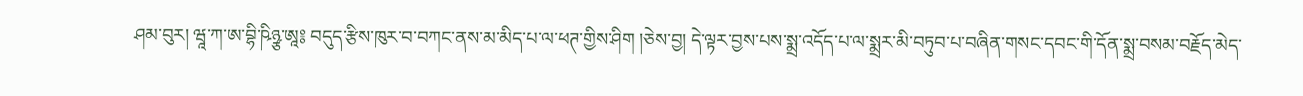ཤམ་བུར། ཝཱ་ཀ་ཨ་བྷི་ཥིཉྩ་ཨཱ༔ བདུད་རྩིས་ཁུར་བ་བཀང་ནས་མ་མིད་པ་ལ་ཕཊ་གྱིས་ཤིག །ཅེས་བྱ། དེ་ལྟར་བྱས་པས་སྨྲ་འདོད་པ་ལ་སྨྲར་མི་བཏུབ་པ་བཞིན་གསང་དབང་གི་དོན་སྨྲ་བསམ་བརྗོད་མེད་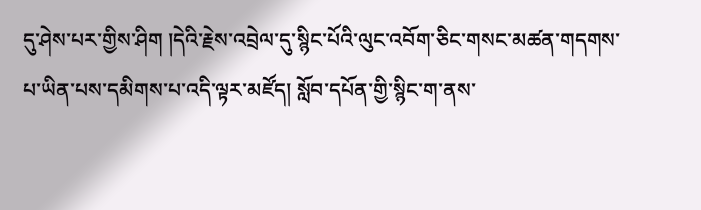དུ་ཤེས་པར་གྱིས་ཤིག །དེའི་རྗེས་འབྲེལ་དུ་སྙིང་པོའི་ལུང་འབོག་ཅིང་གསང་མཚན་གདགས་པ་ཡིན་པས་དམིགས་པ་འདི་ལྟར་མཛོད། སློབ་དཔོན་གྱི་སྙིང་ག་ནས་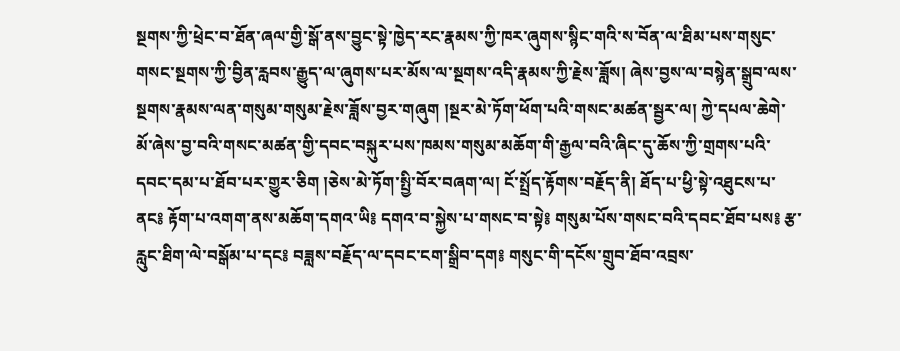སྔགས་ཀྱི་ཕྲེང་བ་ཐོན་ཞལ་གྱི་སྒོ་ནས་བྱུང་སྟེ་ཁྱེད་རང་རྣམས་ཀྱི་ཁར་ཞུགས་སྙིང་གའི་ས་བོན་ལ་ཐིམ་པས་གསུང་གསང་སྔགས་ཀྱི་བྱིན་རླབས་རྒྱུད་ལ་ཞུགས་པར་མོས་ལ་སྔགས་འདི་རྣམས་ཀྱི་རྗེས་ཟློས། ཞེས་བྱས་ལ་བསྙེན་སྒྲུབ་ལས་སྔགས་རྣམས་ལན་གསུམ་གསུམ་རྗེས་ཟློས་བྱར་གཞུག །སྔར་མེ་ཏོག་ཕོག་པའི་གསང་མཚན་སྦྱར་ལ། ཀྱེ་དཔལ་ཆེགེ་མོ་ཞེས་བྱ་བའི་གསང་མཚན་གྱི་དབང་བསྐུར་པས་ཁམས་གསུམ་མཆོག་གི་རྒྱལ་བའི་ཞིང་དུ་ཆོས་ཀྱི་གྲགས་པའི་དབང་དམ་པ་ཐོབ་པར་གྱུར་ཅིག །ཅེས་མེ་ཏོག་སྤྱི་བོར་བཞག་ལ། ངོ་སྤྲོད་རྟོགས་བརྗོད་ནི། ཐོད་པ་ཕྱི་སྟེ་འཐུངས་པ་ནང༔ རྟོག་པ་འགག་ནས་མཆོག་དགའ་ཡི༔ དགའ་བ་སྐྱེས་པ་གསང་བ་སྟེ༔ གསུམ་པོས་གསང་བའི་དབང་ཐོབ་པས༔ རྩ་རླུང་ཐིག་ལེ་བསྒོམ་པ་དང༔ བཟླས་བརྗོད་ལ་དབང་ངག་སྒྲིབ་དག༔ གསུང་གི་དངོས་གྲུབ་ཐོབ་འབྲས་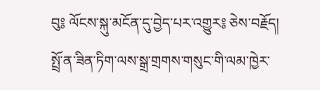བུ༔ ལོངས་སྐུ་མངོན་དུ་བྱེད་པར་འགྱུར༔ ཅེས་བརྗོད། སྤྲོ་ན་ཟིན་ཏིག་ལས་སྒྲ་གྲགས་གསུང་གི་ལམ་ཁྱེར་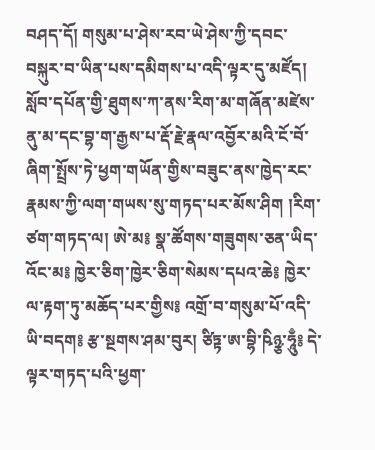བཤད་དོ། གསུམ་པ་ཤེས་རབ་ཡེ་ཤེས་ཀྱི་དབང་བསྐུར་བ་ཡིན་པས་དམིགས་པ་འདི་ལྟར་དུ་མཛོད། སློབ་དཔོན་གྱི་ཐུགས་ཀ་ནས་རིག་མ་གཞོན་མཛེས་ནུ་མ་དང་བྷ་ག་རྒྱས་པ་རྡོ་རྗེ་རྣལ་འབྱོར་མའི་ངོ་བོ་ཞིག་སྤྲོས་ཏེ་ཕྱག་གཡོན་གྱིས་བཟུང་ནས་ཁྱེད་རང་རྣམས་ཀྱི་ལག་གཡས་སུ་གཏད་པར་མོས་ཤིག །རིག་ཙག་གཏད་ལ། ཨེ་མ༔ སྣ་ཚོགས་གཟུགས་ཅན་ཡིད་འོང་མ༔ ཁྱེར་ཅིག་ཁྱེར་ཅིག་སེམས་དཔའ་ཆེ༔ ཁྱེར་ལ་རྟག་ཏུ་མཆོད་པར་གྱིས༔ འགྲོ་བ་གསུམ་པོ་འདི་ཡི་བདག༔ རྩ་སྔགས་ཤམ་བུར། ཙིཏྟ་ཨ་བྷི་ཥིཉྩ་ཧཱུྃ༔ དེ་ལྟར་གཏད་པའི་ཕྱག་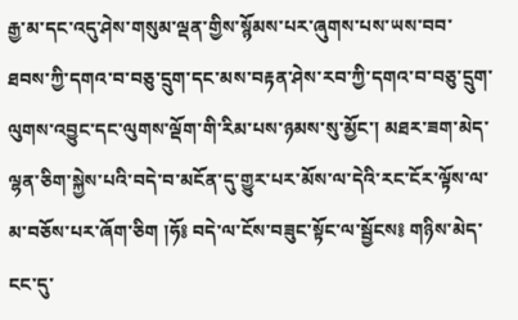རྒྱ་མ་དང་འདུ་ཤེས་གསུམ་ལྡན་གྱིས་སྙོམས་པར་ཞུགས་པས་ཡས་བབ་ཐབས་ཀྱི་དགའ་བ་བཅུ་དྲུག་དང་མས་བརྟན་ཤེས་རབ་ཀྱི་དགའ་བ་བཅུ་དྲུག་ལུགས་འབྱུང་དང་ལུགས་ལྡོག་གི་རིམ་པས་ཉམས་སུ་མྱོང་། མཐར་ཟག་མེད་ལྷན་ཅིག་སྐྱེས་པའི་བདེ་བ་མངོན་དུ་གྱུར་པར་མོས་ལ་དེའི་རང་ངོར་ལྟོས་ལ་མ་བཅོས་པར་ཞོག་ཅིག །ཧོ༔ བདེ་ལ་ངོས་བཟུང་སྟོང་ལ་སྦྱོངས༔ གཉིས་མེད་ངང་དུ་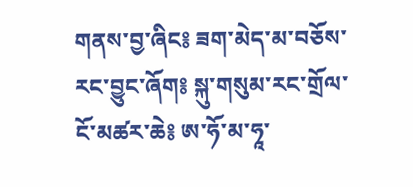གནས་བྱ་ཞིང༔ ཟག་མེད་མ་བཅོས་རང་བྱུང་ཞོག༔ སྐུ་གསུམ་རང་གྲོལ་ངོ་མཚར་ཆེ༔ ཨ་ཧོ་མ་ཧཱ་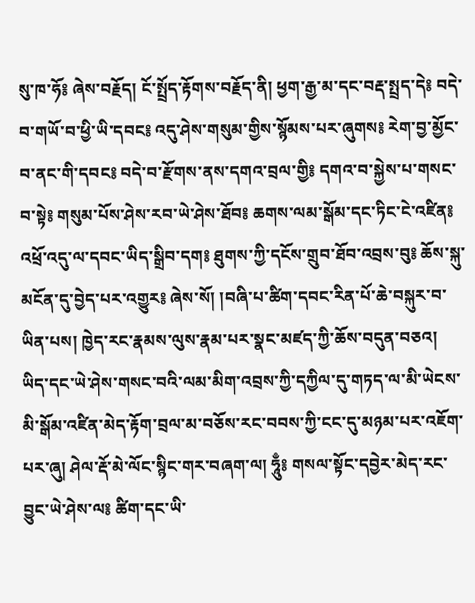སུ་ཁ་ཧོ༔ ཞེས་བརྗོད། ངོ་སྤྲོད་རྟོགས་བརྗོད་ནི། ཕྱག་རྒྱ་མ་དང་བརྡ་སྤྲད་དེ༔ བདེ་བ་གཡོ་བ་ཕྱི་ཡི་དབང༔ འདུ་ཤེས་གསུམ་གྱིས་སྙོམས་པར་ཞུགས༔ རེག་བྱ་མྱོང་བ་ནང་གི་དབང༔ བདེ་བ་རྫོགས་ནས་དགའ་བྲལ་གྱི༔ དགའ་བ་སྐྱེས་པ་གསང་བ་སྟེ༔ གསུམ་པོས་ཤེས་རབ་ཡེ་ཤེས་ཐོབ༔ ཆགས་ལམ་སྒོམ་དང་ཏིང་ངེ་འཛིན༔ འཕྲོ་འདུ་ལ་དབང་ཡིད་སྒྲིབ་དག༔ ཐུགས་ཀྱི་དངོས་གྲུབ་ཐོབ་འབྲས་བུ༔ ཆོས་སྐུ་མངོན་དུ་བྱེད་པར་འགྱུར༔ ཞེས་སོ། །བཞི་པ་ཚིག་དབང་རིན་པོ་ཆེ་བསྐུར་བ་ཡིན་པས། ཁྱེད་རང་རྣམས་ལུས་རྣམ་པར་སྣང་མཛད་ཀྱི་ཆོས་བདུན་བཅའ། ཡིད་དང་ཡེ་ཤེས་གསང་བའི་ལམ་མིག་འབྲས་ཀྱི་དཀྱིལ་དུ་གཏད་ལ་མི་ཡེངས་མི་སྒོམ་འཛིན་མེད་རྟོག་བྲལ་མ་བཅོས་རང་བབས་ཀྱི་ངང་དུ་མཉམ་པར་འཇོག་པར་ཞུ། ཤེལ་རྡོ་མེ་ལོང་སྙིང་གར་བཞག་ལ། ཧཱུྃ༔ གསལ་སྟོང་དབྱེར་མེད་རང་བྱུང་ཡེ་ཤེས་ལ༔ ཚིག་དང་ཡི་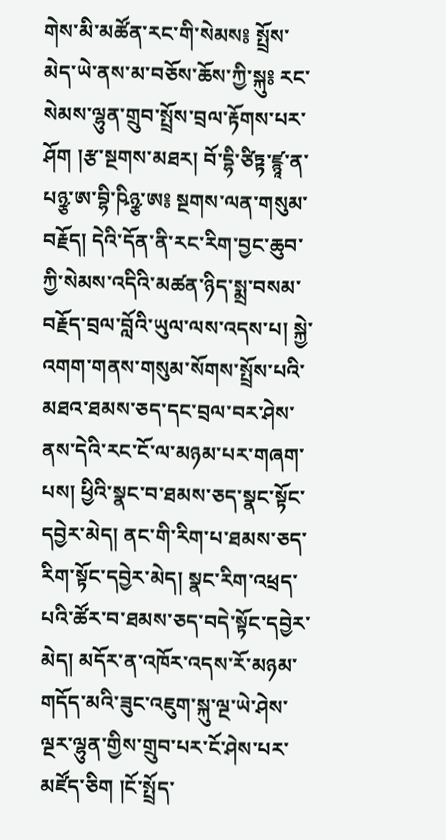གེས་མི་མཚོན་རང་གི་སེམས༔ སྤྲོས་མེད་ཡེ་ནས་མ་བཅོས་ཆོས་ཀྱི་སྐུ༔ རང་སེམས་ལྷུན་གྲུབ་སྤྲོས་བྲལ་རྟོགས་པར་ཤོག །རྩ་སྔགས་མཐར། བོ་དྷི་ཙིཏྟ་ཛྙཱ་ན་པཉྩ་ཨ་བྷི་ཥིཉྩ་ཨ༔ སྔགས་ལན་གསུམ་བརྗོད། དེའི་དོན་ནི་རང་རིག་བྱང་ཆུབ་ཀྱི་སེམས་འདིའི་མཚན་ཉིད་སྨྲ་བསམ་བརྗོད་བྲལ་བློའི་ཡུལ་ལས་འདས་པ། སྐྱེ་འགག་གནས་གསུམ་སོགས་སྤྲོས་པའི་མཐའ་ཐམས་ཅད་དང་བྲལ་བར་ཤེས་ནས་དེའི་རང་ངོ་ལ་མཉམ་པར་གཞག་པས། ཕྱིའི་སྣང་བ་ཐམས་ཅད་སྣང་སྟོང་དབྱེར་མེད། ནང་གི་རིག་པ་ཐམས་ཅད་རིག་སྟོང་དབྱེར་མེད། སྣང་རིག་འཕྲད་པའི་ཚོར་བ་ཐམས་ཅད་བདེ་སྟོང་དབྱེར་མེད། མདོར་ན་འཁོར་འདས་རོ་མཉམ་གདོད་མའི་ཟུང་འཇུག་སྐུ་ལྔ་ཡེ་ཤེས་ལྔར་ལྷུན་གྱིས་གྲུབ་པར་ངོ་ཤེས་པར་མཛོད་ཅིག །ངོ་སྤྲོད་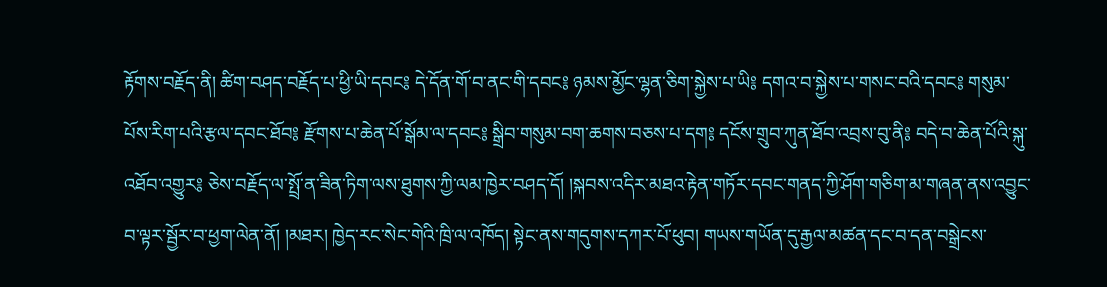རྟོགས་བརྗོད་ནི། ཚིག་བཤད་བརྗོད་པ་ཕྱི་ཡི་དབང༔ དེ་དོན་གོ་བ་ནང་གི་དབང༔ ཉམས་མྱོང་ལྷན་ཅིག་སྐྱེས་པ་ཡི༔ དགའ་བ་སྐྱེས་པ་གསང་བའི་དབང༔ གསུམ་པོས་རིག་པའི་རྩལ་དབང་ཐོབ༔ རྫོགས་པ་ཆེན་པོ་སྒོམ་ལ་དབང༔ སྒྲིབ་གསུམ་བག་ཆགས་བཅས་པ་དག༔ དངོས་གྲུབ་ཀུན་ཐོབ་འབྲས་བུ་ནི༔ བདེ་བ་ཆེན་པོའི་སྐུ་འཐོབ་འགྱུར༔ ཅེས་བརྗོད་ལ་སྤྲོ་ན་ཟིན་ཏིག་ལས་ཐུགས་ཀྱི་ལམ་ཁྱེར་བཤད་དོ། །སྐབས་འདིར་མཐའ་རྟེན་གཏོར་དབང་གནད་ཀྱི་ཤོག་གཅིག་མ་གཞན་ནས་འབྱུང་བ་ལྟར་སྦྱོར་བ་ཕྱག་ལེན་ནོ། །མཐར། ཁྱེད་རང་སེང་གེའི་ཁྲི་ལ་འཁོད། སྟེང་ནས་གདུགས་དཀར་པོ་ཕུབ། གཡས་གཡོན་དུ་རྒྱལ་མཚན་དང་བ་དན་བསྒྲེངས་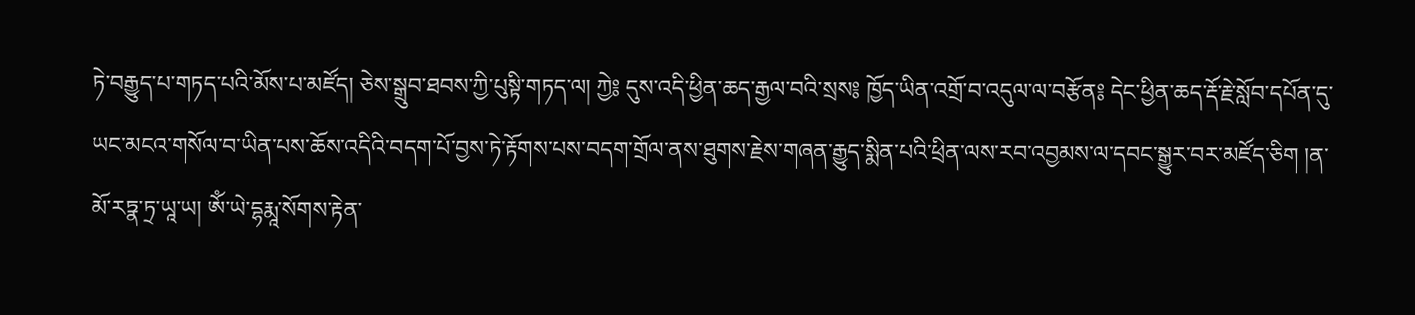ཏེ་བརྒྱུད་པ་གཏད་པའི་མོས་པ་མཛོད། ཅེས་སྒྲུབ་ཐབས་ཀྱི་པུསྟི་གཏད་ལ། ཀྱེ༔ དུས་འདི་ཕྱིན་ཆད་རྒྱལ་བའི་སྲས༔ ཁྱོད་ཡིན་འགྲོ་བ་འདུལ་ལ་བརྩོན༔ དེང་ཕྱིན་ཆད་རྡོ་རྗེ་སློབ་དཔོན་དུ་ཡང་མངའ་གསོལ་བ་ཡིན་པས་ཆོས་འདིའི་བདག་པོ་བྱས་ཏེ་རྟོགས་པས་བདག་གྲོལ་ནས་ཐུགས་རྗེས་གཞན་རྒྱུད་སྨིན་པའི་ཕྲིན་ལས་རབ་འབྱམས་ལ་དབང་སྒྱུར་བར་མཛོད་ཅིག །ན་མོ་རཏྣ་ཏྲ་ཡཱ་ཡ། ཨོཾ་ཡེ་དྷརྨཱ་སོགས་རྟེན་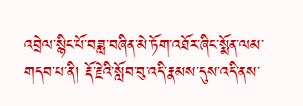འབྲེལ་སྙིང་པོ་བཟླ་བཞིན་མེ་ཏོག་འཐོར་ཞིང་སྨོན་ལམ་གདབ་པ་ནི། རྡོ་རྗེའི་སློབ་བུ་འདི་རྣམས་དུས་འདི་ནས་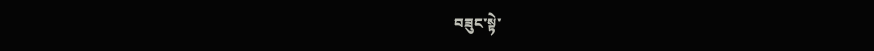བཟུང་སྟེ་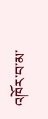འཁོར་བ་མ་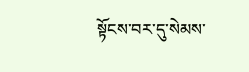སྟོངས་བར་དུ་སེམས་